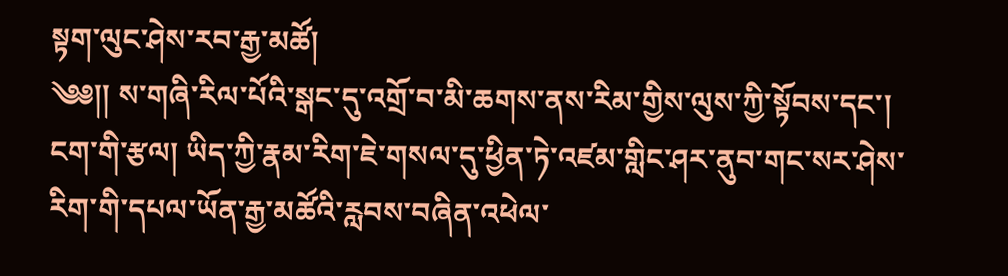སྟག་ལུང་ཤེས་རབ་རྒྱ་མཚོ།
༄༅།། ས་གཞི་རིལ་པོའི་སྒང་དུ་འགྲོ་བ་མི་ཆགས་ནས་རིམ་གྱིས་ལུས་ཀྱི་སྟོབས་དང་། ངག་གི་རྩལ། ཡིད་ཀྱི་རྣམ་རིག་ཇེ་གསལ་དུ་ཕྱིན་ཏེ་འཛམ་གླིང་ཤར་ནུབ་གང་སར་ཤེས་རིག་གི་དཔལ་ཡོན་རྒྱ་མཚོའི་རླབས་བཞིན་འཕེལ་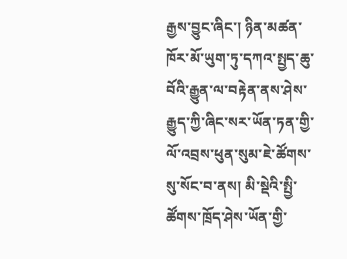རྒྱས་བྱུང་ཞིང་། ཉིན་མཚན་ཁོར་མོ་ཡུག་ཏུ་དཀའ་སྤྱད་ཆུ་བོའི་རྒྱུན་ལ་བརྟེན་ནས་ཤེས་རྒྱུད་ཀྱི་ཞིང་སར་ཡོན་ཏན་གྱི་ལོ་འབྲས་ཕུན་སུམ་ཇེ་ཚོགས་སུ་སོང་བ་ནས། མི་སྡེའི་སྤྱི་ཚོགས་ཁྲོད་ཤེས་ཡོན་གྱི་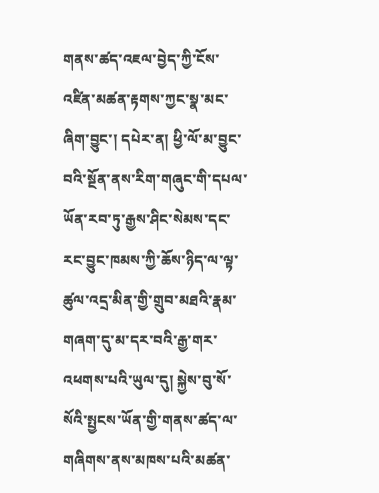གནས་ཚད་འཇལ་བྱེད་ཀྱི་ངོས་འཛིན་མཚན་རྟགས་ཀྱང་སྣ་མང་ཞིག་བྱུང་། དཔེར་ན། ཕྱི་ལོ་མ་བྱུང་བའི་སྔོན་ནས་རིག་གཞུང་གི་དཔལ་ཡོན་རབ་ཏུ་རྒྱས་ཤིང་སེམས་དང་རང་བྱུང་ཁམས་ཀྱི་ཆོས་ཉིད་ལ་ལྟ་ཚུལ་འདྲ་མིན་གྱི་གྲུབ་མཐའི་རྣམ་གཞག་དུ་མ་དར་བའི་རྒྱ་གར་འཕགས་པའི་ཡུལ་དུ། སྐྱེས་བུ་སོ་སོའི་སྤྱངས་ཡོན་གྱི་གནས་ཚད་ལ་གཞིགས་ནས་མཁས་པའི་མཚན་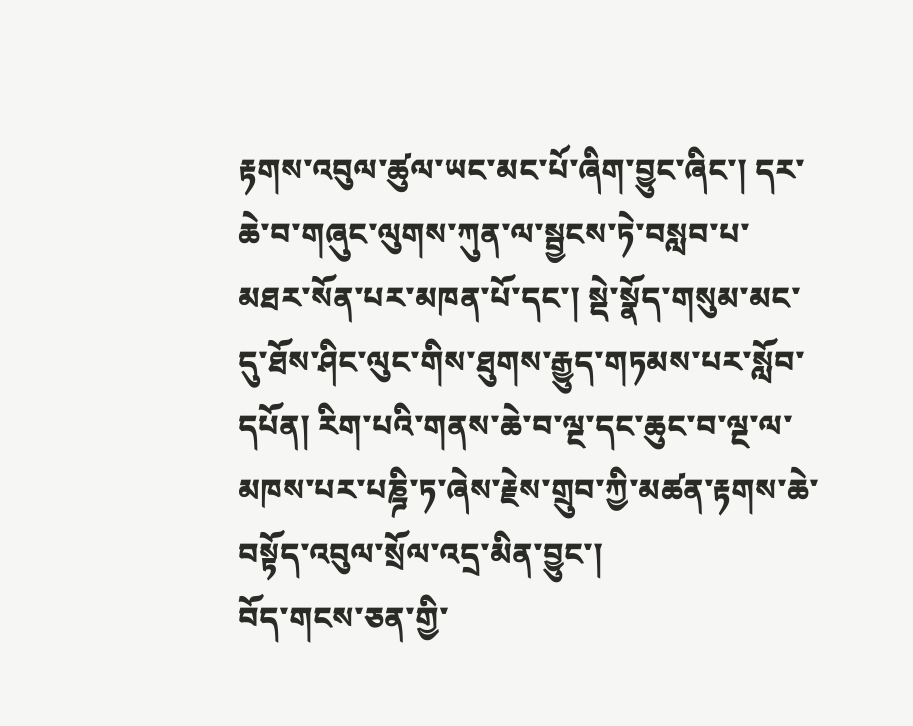རྟགས་འབུལ་ཚུལ་ཡང་མང་པོ་ཞིག་བྱུང་ཞིང་། དར་ཆེ་བ་གཞུང་ལུགས་ཀུན་ལ་སྦྱངས་ཏེ་བསླབ་པ་མཐར་སོན་པར་མཁན་པོ་དང་། སྡེ་སྣོད་གསུམ་མང་དུ་ཐོས་ཤིང་ལུང་གིས་ཐུགས་རྒྱུད་གཏམས་པར་སློབ་དཔོན། རིག་པའི་གནས་ཆེ་བ་ལྔ་དང་ཆུང་བ་ལྔ་ལ་མཁས་པར་པཎྜི་ཏ་ཞེས་རྗེས་གྲུབ་ཀྱི་མཚན་རྟགས་ཆེ་བསྟོད་འབུལ་སྲོལ་འདྲ་མིན་བྱུང་།
བོད་གངས་ཅན་གྱི་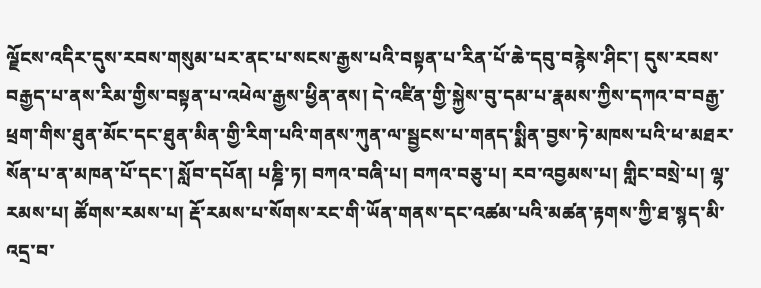ལྗོངས་འདིར་དུས་རབས་གསུམ་པར་ནང་པ་སངས་རྒྱས་པའི་བསྟན་པ་རིན་པོ་ཆེ་དབུ་བརྙེས་ཤིང་། དུས་རབས་བརྒྱད་པ་ནས་རིམ་གྱིས་བསྟན་པ་འཕེལ་རྒྱས་ཕྱིན་ནས། དེ་འཛིན་གྱི་སྐྱེས་བུ་དམ་པ་རྣམས་ཀྱིས་དཀའ་བ་བརྒྱ་ཕྲག་གིས་ཐུན་མོང་དང་ཐུན་མིན་གྱི་རིག་པའི་གནས་ཀུན་ལ་སྦྱངས་པ་གནད་སྨིན་བྱས་ཏེ་མཁས་པའི་ཕ་མཐར་སོན་པ་ན་མཁན་པོ་དང་། སློབ་དཔོན། པཎྜི་ཏ། བཀའ་བཞི་པ། བཀའ་བཅུ་པ། རབ་འབྱམས་པ། གླིང་བསྲེ་པ། ལྷ་རམས་པ། ཚོགས་རམས་པ། རྡོ་རམས་པ་སོགས་རང་གི་ཡོན་གནས་དང་འཚམ་པའི་མཚན་རྟགས་ཀྱི་ཐ་སྙད་མི་འདྲ་བ་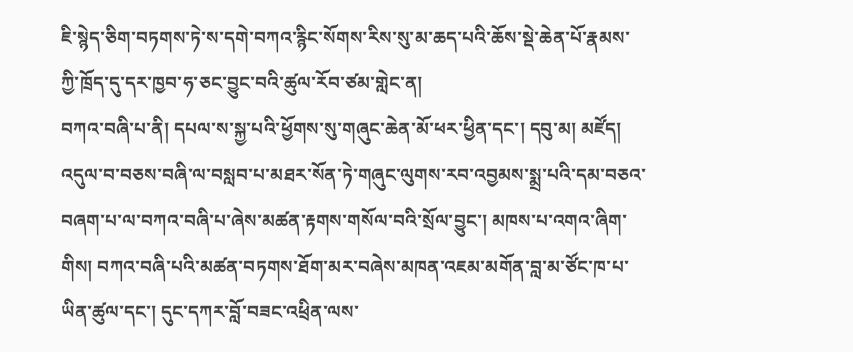ཇི་སྙེད་ཅིག་བཏགས་ཏེ་ས་དགེ་བཀའ་རྙིང་སོགས་རིས་སུ་མ་ཆད་པའི་ཆོས་སྡེ་ཆེན་པོ་རྣམས་ཀྱི་ཁྲོད་དུ་དར་ཁྱབ་ཧ་ཅང་བྱུང་བའི་ཚུལ་རོབ་ཙམ་གླེང་ན།
བཀའ་བཞི་པ་ནི། དཔལ་ས་སྐྱ་པའི་ཕྱོགས་སུ་གཞུང་ཆེན་མོ་ཕར་ཕྱིན་དང་། དབུ་མ། མཛོད། འདུལ་བ་བཅས་བཞི་ལ་བསླབ་པ་མཐར་སོན་ཏེ་གཞུང་ལུགས་རབ་འབྱམས་སྨྲ་པའི་དམ་བཅའ་བཞག་པ་ལ་བཀའ་བཞི་པ་ཞེས་མཚན་རྟགས་གསོལ་བའི་སྲོལ་བྱུང་། མཁས་པ་འགའ་ཞིག་གིས། བཀའ་བཞི་པའི་མཚན་བཏགས་ཐོག་མར་བཞེས་མཁན་འཇམ་མགོན་བླ་མ་ཙོང་ཁ་པ་ཡིན་ཚུལ་དང་། དུང་དཀར་བློ་བཟང་འཕྲིན་ལས་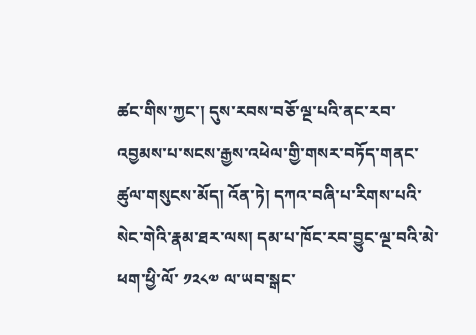ཚང་གིས་ཀྱང་། དུས་རབས་བཅོ་ལྔ་པའི་ནང་རབ་འབྱམས་པ་སངས་རྒྱས་འཕེལ་གྱི་གསར་བཏོད་གནང་ཚུལ་གསུངས་མོད། འོན་ཏེ། དཀའ་བཞི་པ་རིགས་པའི་སེང་གེའི་རྣམ་ཐར་ལས། དམ་པ་ཁོང་རབ་བྱུང་ལྔ་བའི་མེ་ཕག་ཕྱི་ལོ་ ༡༢༨༧ ལ་ཡབ་སྒང་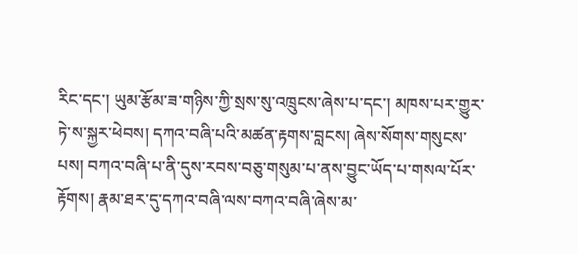རིང་དང་། ཡུམ་རྩོམ་ཟ་གཉིས་ཀྱི་སྲས་སུ་འཁྲུངས་ཞེས་པ་དང་། མཁས་པར་གྱུར་ཏེ་ས་སྐྱར་ཕེབས། དཀའ་བཞི་པའི་མཚན་རྟགས་བླངས། ཞེས་སོགས་གསུངས་པས། བཀའ་བཞི་པ་ནི་དུས་རབས་བཅུ་གསུམ་པ་ནས་བྱུང་ཡོད་པ་གསལ་པོར་རྟོགས། རྣམ་ཐར་དུ་དཀའ་བཞི་ལས་བཀའ་བཞི་ཞེས་མ་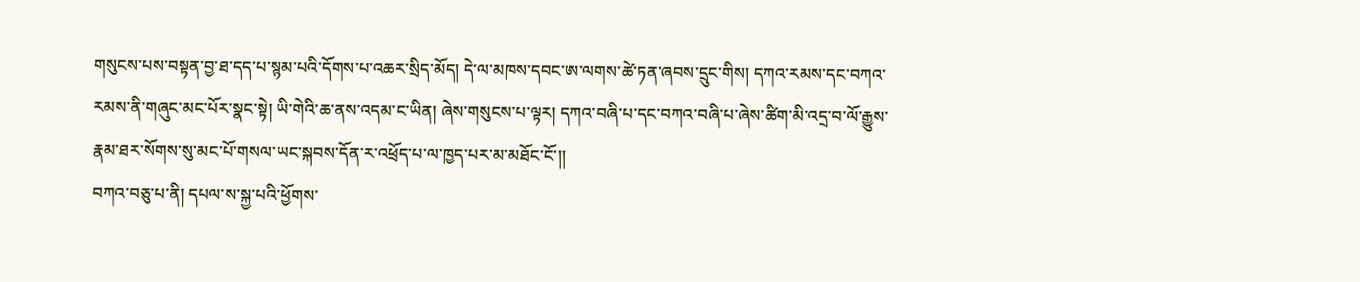གསུངས་པས་བསྟན་བྱ་ཐ་དད་པ་སྙམ་པའི་དོགས་པ་འཆར་སྲིད་མོད། དེ་ལ་མཁས་དབང་ཨ་ལགས་ཚེ་ཏན་ཞབས་དྲུང་གིས། དཀའ་རམས་དང་བཀའ་རམས་ནི་གཞུང་མང་པོར་སྣང་སྟེ། ཡི་གེའི་ཆ་ནས་འདམ་ང་ཡིན། ཞེས་གསུངས་པ་ལྟར། དཀའ་བཞི་པ་དང་བཀའ་བཞི་པ་ཞེས་ཚིག་མི་འདྲ་བ་ལོ་རྒྱུས་རྣམ་ཐར་སོགས་སུ་མང་པོ་གསལ་ཡང་སྐབས་དོན་ར་འཕྲོད་པ་ལ་ཁྱད་པར་མ་མཐོང་ངོ་།།
བཀའ་བཅུ་པ་ནི། དཔལ་ས་སྐྱ་པའི་ཕྱོགས་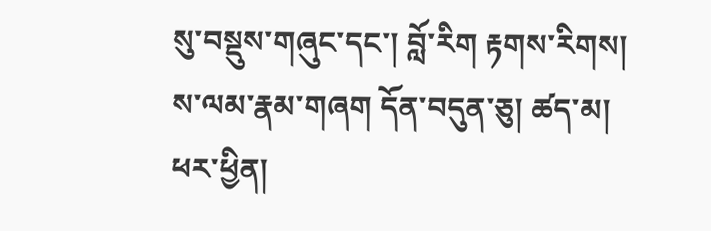སུ་བསྡུས་གཞུང་དང་། བློ་རིག རྟགས་རིགས། ས་ལམ་རྣམ་གཞག དོན་བདུན་ཅུ། ཚད་མ། ཕར་ཕྱིན།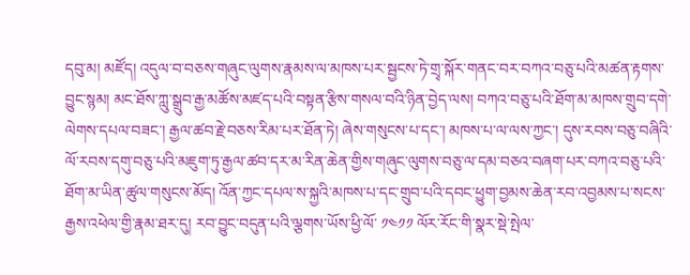དབུ་མ། མཛོད། འདུལ་བ་བཅས་གཞུང་ལུགས་རྣམས་ལ་མཁས་པར་སྦྱངས་ཏེ་གྲྭ་སྐོར་གནང་བར་བཀའ་བཅུ་པའི་མཚན་རྟགས་བྱུང་སྙམ། མང་ཐོས་ཀླུ་སྒྲུབ་རྒྱ་མཚོས་མཛད་པའི་བསྟན་རྩིས་གསལ་བའི་ཉིན་བྱེད་ལས། བཀའ་བཅུ་པའི་ཐོག་མ་མཁས་གྲུབ་དགེ་ལེགས་དཔལ་བཟང་། རྒྱལ་ཚབ་རྗེ་བཅས་རིམ་པར་ཐོན་ཏེ། ཞེས་གསུངས་པ་དང་། མཁས་པ་ལ་ལས་ཀྱང་། དུས་རབས་བཅུ་བཞིའི་ལོ་རབས་དགུ་བཅུ་པའི་མཇུག་ཏུ་རྒྱལ་ཚབ་དར་མ་རིན་ཆེན་གྱིས་གཞུང་ལུགས་བཅུ་ལ་དམ་བཅའ་བཞག་པར་བཀའ་བཅུ་པའི་ཐོག་མ་ཡིན་ཚུལ་གསུངས་མོད། འོན་ཀྱང་དཔལ་ས་སྐྱའི་མཁས་པ་དང་གྲུབ་པའི་དབང་ཕྱུག་བྱམས་ཆེན་རབ་འབྱམས་པ་སངས་རྒྱས་འཕེལ་གྱི་རྣམ་ཐར་དུ། རབ་བྱུང་བདུན་པའི་ལྕགས་ཡོས་ཕྱི་ལོ་ ༡༤༡༡ ལོར་རོང་གི་སྣར་སྡེ་སྤེལ་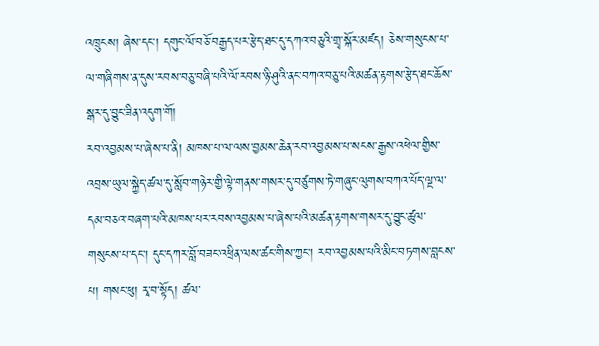འཁྲུངས། ཞེས་དང་། དགུང་ལོ་བཅོ་བརྒྱད་པར་རྩེད་ཐང་དུ་དཀའ་བཅུའི་གྲྭ་སྐོར་མཛད། ཅེས་གསུངས་པ་ལ་གཞིགས་ན་དུས་རབས་བཅུ་བཞི་པའི་ལོ་རབས་ཉི་ཤུའི་ནང་བཀའ་བཅུ་པའི་མཚན་རྟགས་རྩེད་ཐང་ཆོས་སྒར་དུ་བྱུང་ཟིན་འདུག་གོ།
རབ་འབྱམས་པ་ཞེས་པ་ནི། མཁས་པ་ལ་ལས་བྱམས་ཆེན་རབ་འབྱམས་པ་སངས་རྒྱས་འཕེལ་གྱིས་འབྲས་ཡུལ་སྐྱེད་ཚལ་དུ་སློབ་གཉེར་གྱི་ལྟེ་གནས་གསར་དུ་བཙུགས་ཏེ་གཞུང་ལུགས་བཀའ་པོད་ལྔ་ལ་དམ་བཅའ་བཞག་པའི་མཁས་པར་རབས་འབྱམས་པ་ཞེས་པའི་མཚན་རྟགས་གསར་དུ་བྱུང་ཚུལ་གསུངས་པ་དང་། དུང་དཀར་བློ་བཟང་འཕྲིན་ལས་ཚང་གིས་ཀྱང་། རབ་འབྱམས་པའི་མིང་བཏགས་བླངས་པ། གསང་ཕུ། རྭ་བ་སྟོད། ཚལ་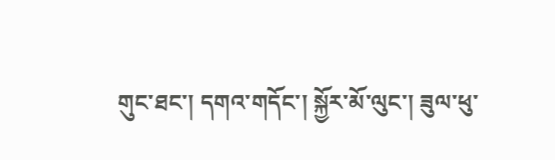གུང་ཐང་། དགའ་གདོང་། སྐྱོར་མོ་ལུང་། ཟུལ་ཕུ་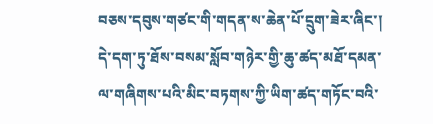བཅས་དབུས་གཙང་གི་གདན་ས་ཆེན་པོ་དྲུག་ཟེར་ཞིང་། དེ་དག་ཏུ་ཐོས་བསམ་སློབ་གཉེར་གྱི་ཆུ་ཚད་མཐོ་དམན་ལ་གཞིགས་པའི་མིང་བཏགས་ཀྱི་ཡིག་ཚད་གཏོང་བའི་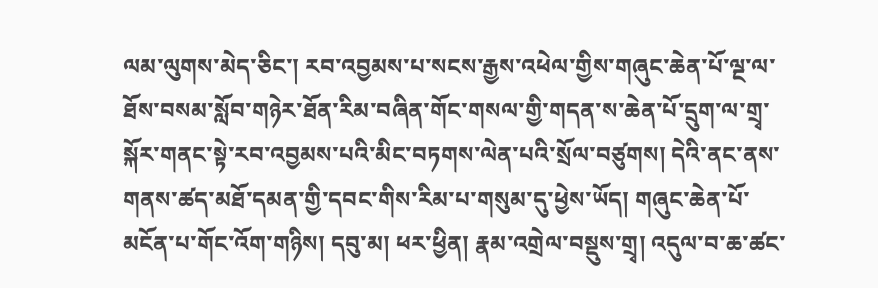ལམ་ལུགས་མེད་ཅིང་། རབ་འབྱམས་པ་སངས་རྒྱས་འཕེལ་གྱིས་གཞུང་ཆེན་པོ་ལྔ་ལ་ཐོས་བསམ་སློབ་གཉེར་ཐོན་རིམ་བཞིན་གོང་གསལ་གྱི་གདན་ས་ཆེན་པོ་དྲུག་ལ་གྲྭ་སྐོར་གནང་སྟེ་རབ་འབྱམས་པའི་མིང་བཏགས་ལེན་པའི་སྲོལ་བཙུགས། དེའི་ནང་ནས་གནས་ཚད་མཐོ་དམན་གྱི་དབང་གིས་རིམ་པ་གསུམ་དུ་ཕྱེས་ཡོད། གཞུང་ཆེན་པོ་མངོན་པ་གོང་འོག་གཉིས། དབུ་མ། ཕར་ཕྱིན། རྣམ་འགྲེལ་བསྡུས་གྲྭ། འདུལ་བ་ཆ་ཚང་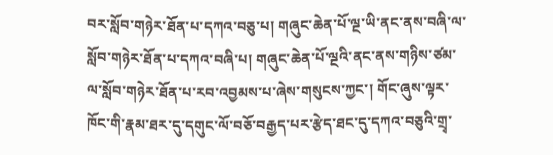བར་སློབ་གཉེར་ཐོན་པ་དཀའ་བཅུ་པ། གཞུང་ཆེན་པོ་ལྔ་ཡི་ནང་ནས་བཞི་ལ་སློབ་གཉེར་ཐོན་པ་དཀའ་བཞི་པ། གཞུང་ཆེན་པོ་ལྔའི་ནང་ནས་གཉིས་ཙམ་ལ་སློབ་གཉེར་ཐོན་པ་རབ་འབྱམས་པ་ཞེས་གསུངས་ཀྱང་། གོང་ཞུས་ལྟར་ཁོང་གི་རྣམ་ཐར་དུ་དགུང་ལོ་བཅོ་བརྒྱད་པར་རྩེད་ཐང་དུ་དཀའ་བཅུའི་གྲྭ་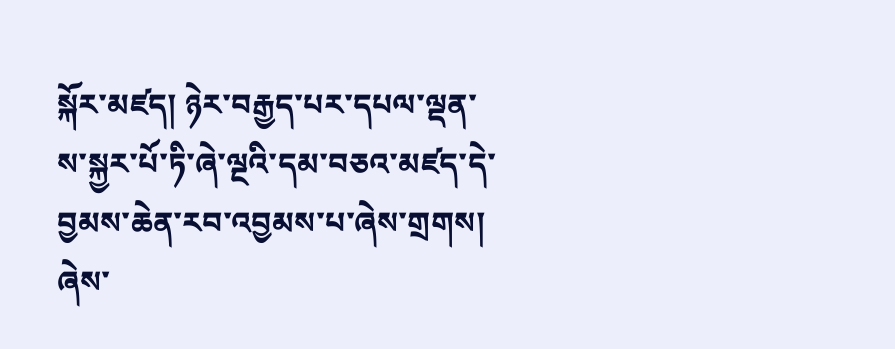སྐོར་མཛད། ཉེར་བརྒྱད་པར་དཔལ་ལྡན་ས་སྐྱར་པོ་ཏི་ཞེ་ལྔའི་དམ་བཅའ་མཛད་དེ་བྱམས་ཆེན་རབ་འབྱམས་པ་ཞེས་གྲགས། ཞེས་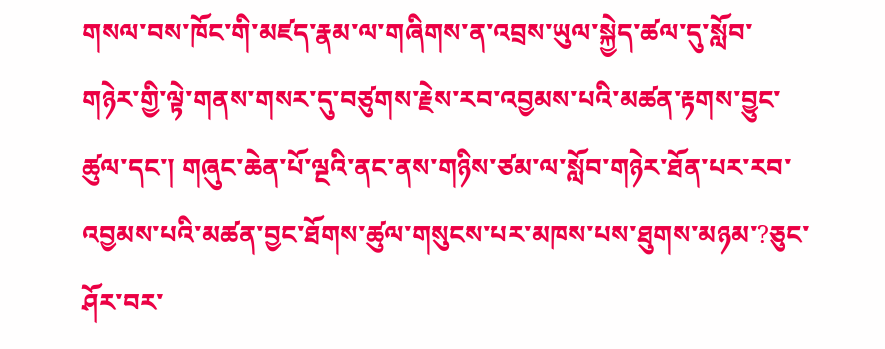གསལ་བས་ཁོང་གི་མཛད་རྣམ་ལ་གཞིགས་ན་འབྲས་ཡུལ་སྐྱེད་ཚལ་དུ་སློབ་གཉེར་གྱི་ལྟེ་གནས་གསར་དུ་བཙུགས་རྗེས་རབ་འབྱམས་པའི་མཚན་རྟགས་བྱུང་ཚུལ་དང་། གཞུང་ཆེན་པོ་ལྔའི་ནང་ནས་གཉིས་ཙམ་ལ་སློབ་གཉེར་ཐོན་པར་རབ་འབྱམས་པའི་མཚན་བྱང་ཐོགས་ཚུལ་གསུངས་པར་མཁས་པས་ཐུགས་མཉམ་?ཅུང་ཤོར་བར་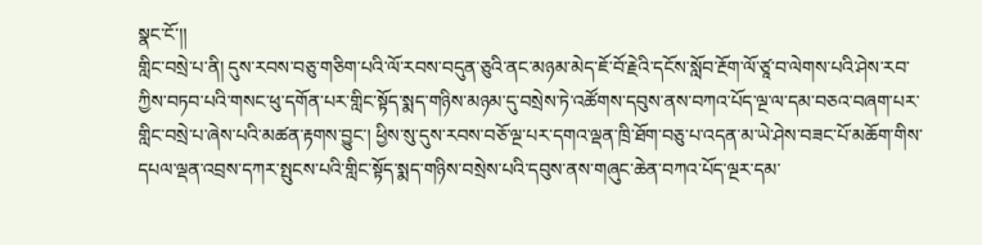སྣང་ངོ་།།
གླིང་བསྲེ་པ་ནི། དུས་རབས་བཅུ་གཅིག་པའི་ལོ་རབས་བདུན་ཅུའི་ནང་མཉམ་མེད་ཇོ་བོ་རྗེའི་དངོས་སློབ་རྔོག་ལོ་ཙཱ་བ་ལེགས་པའི་ཤེས་རབ་ཀྱིས་བཏབ་པའི་གསང་ཕུ་དགོན་པར་གླིང་སྟོད་སྨད་གཉིས་མཉམ་དུ་བསྲེས་ཏེ་འཚོགས་དབུས་ནས་བཀའ་པོད་ལྔ་ལ་དམ་བཅའ་བཞག་པར་གླིང་བསྲེ་པ་ཞེས་པའི་མཚན་རྟགས་བྱུང་། ཕྱིས་སུ་དུས་རབས་བཅོ་ལྔ་པར་དགའ་ལྡན་ཁྲི་ཐོག་བཅུ་པ་འདན་མ་ཡེ་ཤེས་བཟང་པོ་མཆོག་གིས་དཔལ་ལྡན་འབྲས་དཀར་སྤུངས་པའི་གླིང་སྟོད་སྨད་གཉིས་བསྲེས་པའི་དབུས་ནས་གཞུང་ཆེན་བཀའ་པོད་ལྔར་དམ་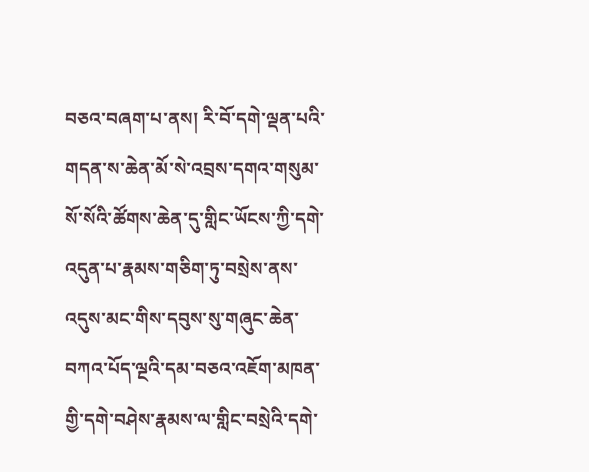བཅའ་བཞག་པ་ནས། རི་བོ་དགེ་ལྡན་པའི་གདན་ས་ཆེན་མོ་སེ་འབྲས་དགའ་གསུམ་སོ་སོའི་ཚོགས་ཆེན་དུ་གླིང་ཡོངས་ཀྱི་དགེ་འདུན་པ་རྣམས་གཅིག་ཏུ་བསྲེས་ནས་འདུས་མང་གིས་དབུས་སུ་གཞུང་ཆེན་བཀའ་པོད་ལྔའི་དམ་བཅའ་འཇོག་མཁན་གྱི་དགེ་བཤེས་རྣམས་ལ་གླིང་བསྲེའི་དགེ་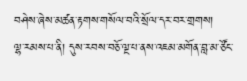བཤེས་ཞེས་མཚན་རྟགས་གསོལ་བའི་སྲོལ་དར་བར་གྲགས།
ལྷ་རམས་པ་ནི། དུས་རབས་བཅོ་ལྔ་པ་ནས་འཇམ་མགོན་བླ་མ་ཙོང་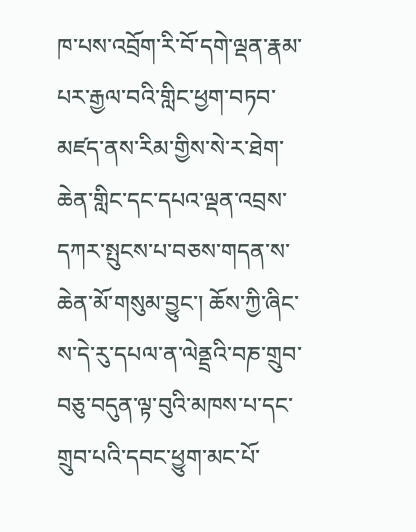ཁ་པས་འབྲོག་རི་བོ་དགེ་ལྡན་རྣམ་པར་རྒྱལ་བའི་གླིང་ཕྱག་བཏབ་མཛད་ནས་རིམ་གྱིས་སེ་ར་ཐེག་ཆེན་གླིང་དང་དཔའ་ལྡན་འབྲས་དཀར་སྤུངས་པ་བཅས་གདན་ས་ཆེན་མོ་གསུམ་བྱུང་། ཆོས་ཀྱི་ཞིང་ས་དེ་རུ་དཔལ་ན་ལེནྡྲའི་བཎ་གྲུབ་བཅུ་བདུན་ལྟ་བུའི་མཁས་པ་དང་གྲུབ་པའི་དབང་ཕྱུག་མང་པོ་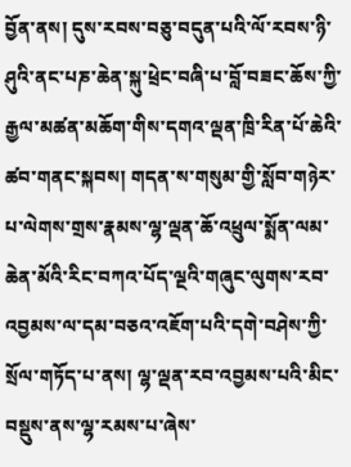བྱོན་ནས། དུས་རབས་བཅུ་བདུན་པའི་ལོ་རབས་ཉི་ཤུའི་ནང་པཎ་ཆེན་སྐུ་ཕྲེང་བཞི་པ་བློ་བཟང་ཆོས་ཀྱི་རྒྱལ་མཚན་མཆོག་གིས་དགའ་ལྡན་ཁྲི་རིན་པོ་ཆེའི་ཚབ་གནང་སྐབས། གདན་ས་གསུམ་གྱི་སློབ་གཉེར་པ་ལེགས་གྲས་རྣམས་ལྷ་ལྡན་ཆོ་འཕྲུལ་སྨོན་ལམ་ཆེན་མོའི་རིང་བཀའ་པོད་ལྔའི་གཞུང་ལུགས་རབ་འབྱམས་ལ་དམ་བཅའ་འཇོག་པའི་དགེ་བཤེས་ཀྱི་སྲོལ་གཏོད་པ་ནས། ལྷ་ལྡན་རབ་འབྱམས་པའི་མིང་བསྡུས་ནས་ལྷ་རམས་པ་ཞེས་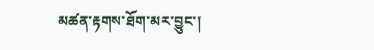མཚན་རྟགས་ཐོག་མར་བྱུང་།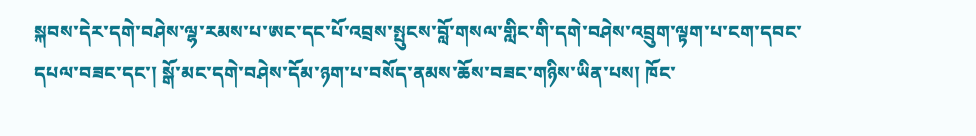སྐབས་དེར་དགེ་བཤེས་ལྷ་རམས་པ་ཨང་དང་པོ་འབྲས་སྤུངས་བློ་གསལ་གླིང་གི་དགེ་བཤེས་འབྲུག་ལྟག་པ་ངག་དབང་དཔལ་བཟང་དང་། སྒོ་མང་དགེ་བཤེས་དོམ་ཉག་པ་བསོད་ནམས་ཆོས་བཟང་གཉིས་ཡིན་པས། ཁོང་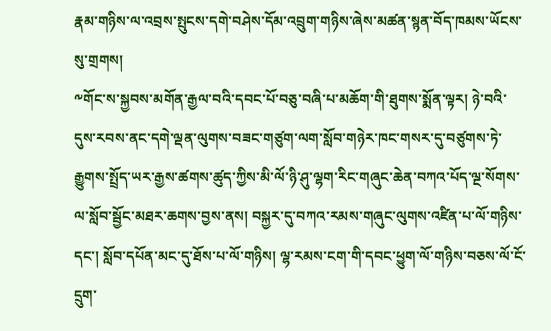རྣམ་གཉིས་ལ་འབྲས་སྤུངས་དགེ་བཤེས་དོམ་འབྲུག་གཉིས་ཞེས་མཚན་སྙན་བོད་ཁམས་ཡོངས་སུ་གྲགས།
༸གོང་ས་སྐྱབས་མགོན་རྒྱལ་བའི་དབང་པོ་བཅུ་བཞི་པ་མཆོག་གི་ཐུགས་སྨོན་ལྟར། ཉེ་བའི་དུས་རབས་ནང་དགེ་ལྡན་ལུགས་བཟང་གཙུག་ལག་སློབ་གཉེར་ཁང་གསར་དུ་བཙུགས་ཏེ་རྒྱུགས་སྤྲོད་ཡར་རྒྱས་ཚགས་ཚུད་ཀྱིས་མི་ལོ་ཉི་ཤུ་ལྷག་རིང་གཞུང་ཆེན་བཀའ་པོད་ལྔ་སོགས་ལ་སློབ་སྦྱོང་མཐར་ཆགས་བྱས་ནས། བསྐྱར་དུ་བཀའ་རམས་གཞུང་ལུགས་འཛིན་པ་ལོ་གཉིས་དང་། སློབ་དཔོན་མང་དུ་ཐོས་པ་ལོ་གཉིས། ལྷ་རམས་ངག་གི་དབང་ཕྱུག་ལོ་གཉིས་བཅས་ལོ་ངོ་དྲུག་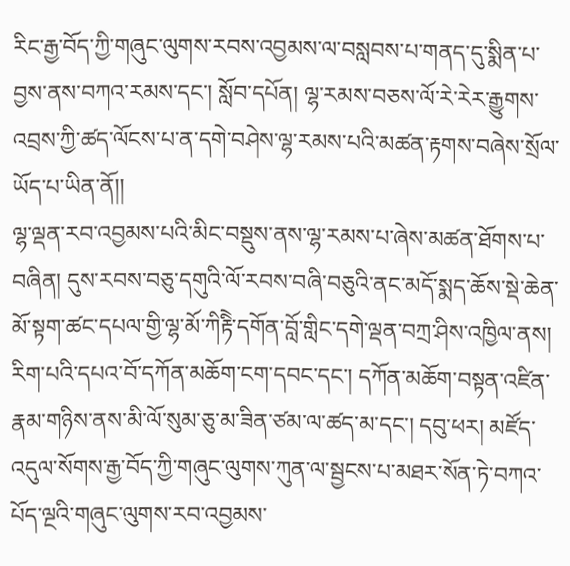རིང་རྒྱ་བོད་ཀྱི་གཞུང་ལུགས་རབས་འབྱམས་ལ་བསླབས་པ་གནད་དུ་སྨིན་པ་བྱས་ནས་བཀའ་རམས་དང་། སློབ་དཔོན། ལྷ་རམས་བཅས་ལོ་རེ་རེར་རྒྱུགས་འབྲས་ཀྱི་ཚད་ལོངས་པ་ན་དགེ་བཤེས་ལྷ་རམས་པའི་མཚན་རྟགས་བཞེས་སྲོལ་ཡོད་པ་ཡིན་ནོ།།
ལྷ་ལྡན་རབ་འབྱམས་པའི་མིང་བསྡུས་ནས་ལྷ་རམས་པ་ཞེས་མཚན་ཐོགས་པ་བཞིན། དུས་རབས་བཅུ་དགུའི་ལོ་རབས་བཞི་བཅུའི་ནང་མདོ་སྨད་ཆོས་སྡེ་ཆེན་མོ་སྟག་ཚང་དཔལ་གྱི་ལྷ་མོ་ཀིརྟིེ་དགོན་བློ་གླིང་དགེ་ལྡན་བཀྲ་ཤིས་འཁྱིལ་ནས། རིག་པའི་དཔའ་བོ་དཀོན་མཆོག་ངག་དབང་དང་། དཀོན་མཆོག་བསྟན་འཛིན་རྣམ་གཉིས་ནས་མི་ལོ་སུམ་ཅུ་མ་ཟིན་ཙམ་ལ་ཚད་མ་དང་། དབུ་ཕར། མཛོད་འདུལ་སོགས་རྒྱ་བོད་ཀྱི་གཞུང་ལུགས་ཀུན་ལ་སྦྱངས་པ་མཐར་སོན་ཏེ་བཀའ་པོད་ལྔའི་གཞུང་ལུགས་རབ་འབྱམས་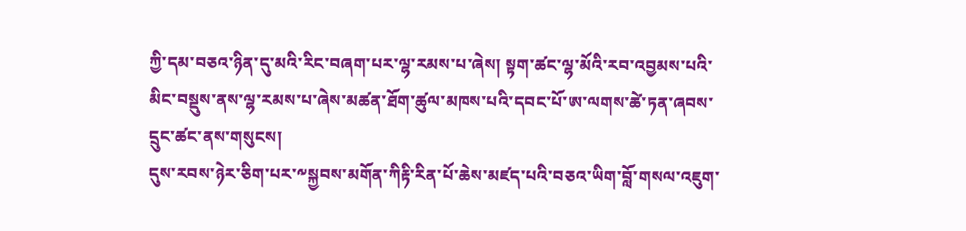ཀྱི་དམ་བཅའ་ཉིན་དུ་མའི་རིང་བཞག་པར་ལྷ་རམས་པ་ཞེས། སྟག་ཚང་ལྷ་མོའི་རབ་འབྱམས་པའི་མིང་བསྡུས་ནས་ལྷ་རམས་པ་ཞེས་མཚན་ཐོག་ཚུལ་མཁས་པའི་དབང་པོ་ཨ་ལགས་ཚེ་ཏན་ཞབས་དྲུང་ཚང་ནས་གསུངས།
དུས་རབས་ཉེར་ཅིག་པར་༸སྐྱབས་མགོན་ཀིརྟི་རིན་པོ་ཆེས་མཛད་པའི་བཅའ་ཡིག་བློ་གསལ་འཇུག་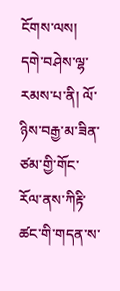ངོགས་ལས། དགེ་བཤེས་ལྷ་རམས་པ་ནི། ལོ་ཉིས་བརྒྱ་མ་ཟིན་ཙམ་གྱི་གོང་རོལ་ནས་ཀིརྟི་ཚང་གི་གདན་ས་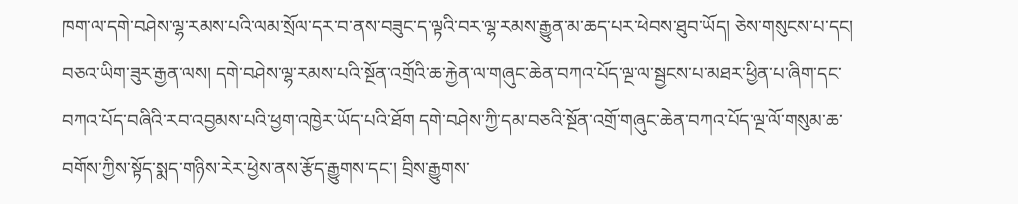ཁག་ལ་དགེ་བཤེས་ལྷ་རམས་པའི་ལམ་སྲོལ་དར་བ་ནས་བཟུང་ད་ལྟའི་བར་ལྷ་རམས་རྒྱུན་མ་ཆད་པར་ཕེབས་ཐུབ་ཡོད། ཅེས་གསུངས་པ་དང། བཅའ་ཡིག་ཟུར་རྒྱན་ལས། དགེ་བཤེས་ལྷ་རམས་པའི་སྔོན་འགྲོའི་ཆ་རྐྱེན་ལ་གཞུང་ཆེན་བཀའ་པོད་ལྔ་ལ་སྦྱངས་པ་མཐར་ཕྱིན་པ་ཞིག་དང་བཀའ་པོད་བཞིའི་རབ་འབྱམས་པའི་ཕྱག་འཁྱེར་ཡོད་པའི་ཐོག དགེ་བཤེས་ཀྱི་དམ་བཅའི་སྔོན་འགྲོ་གཞུང་ཆེན་བཀའ་པོད་ལྔ་ལོ་གསུམ་ཆ་བགོས་ཀྱིས་སྟོད་སྨད་གཉིས་རེར་ཕྱེས་ནས་རྩོད་རྒྱུགས་དང་། བྲིས་རྒྱུགས་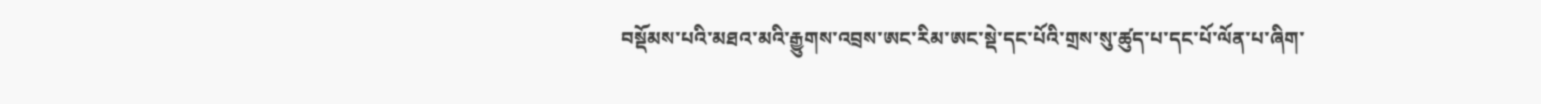བསྡོམས་པའི་མཐའ་མའི་རྒྱུགས་འབྲས་ཨང་རིམ་ཨང་སྡེ་དང་པོའི་གྲས་སུ་ཚུད་པ་དང་པོ་ལོན་པ་ཞིག་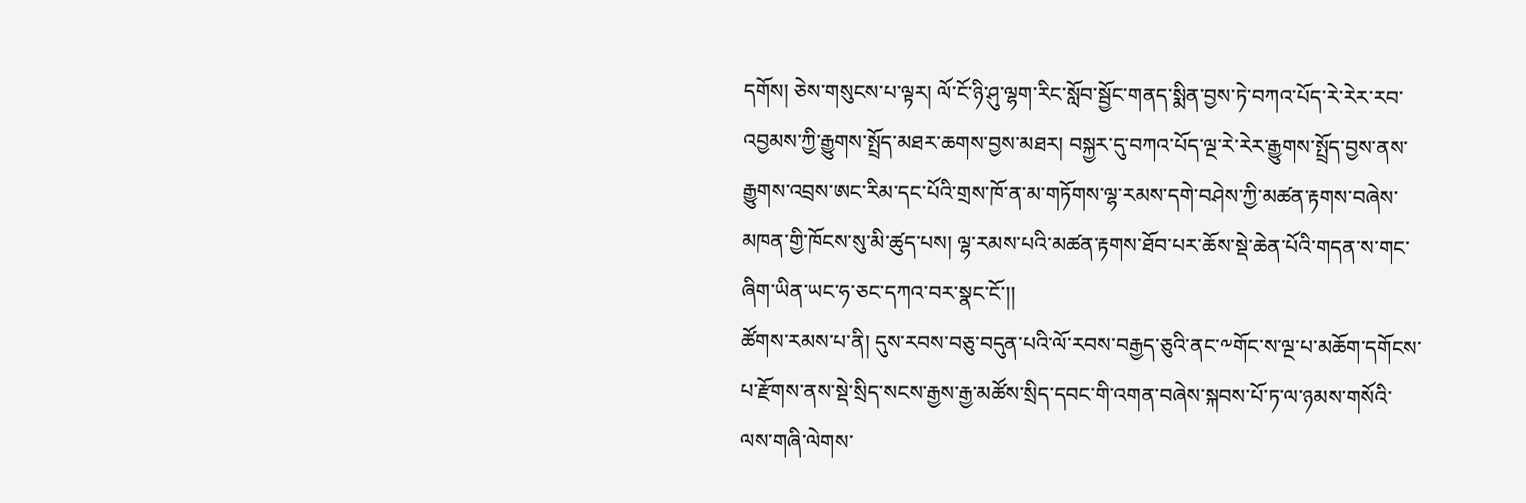དགོས། ཅེས་གསུངས་པ་ལྟར། ལོ་ངོ་ཉི་ཤུ་ལྷག་རིང་སློབ་སྦྱོང་གནད་སྨིན་བྱས་ཏེ་བཀའ་པོད་རེ་རེར་རབ་འབྱམས་ཀྱི་རྒྱུགས་སྤྲོད་མཐར་ཆགས་བྱས་མཐར། བསྐྱར་དུ་བཀའ་པོད་ལྔ་རེ་རེར་རྒྱུགས་སྤྲོད་བྱས་ནས་རྒྱུགས་འབྲས་ཨང་རིམ་དང་པོའི་གྲས་ཁོ་ན་མ་གཏོགས་ལྷ་རམས་དགེ་བཤེས་ཀྱི་མཚན་རྟགས་བཞེས་མཁན་གྱི་ཁོངས་སུ་མི་ཚུད་པས། ལྷ་རམས་པའི་མཚན་རྟགས་ཐོབ་པར་ཆོས་སྡེ་ཆེན་པོའི་གདན་ས་གང་ཞིག་ཡིན་ཡང་ཧ་ཅང་དཀའ་བར་སྣང་ངོ་།།
ཚོགས་རམས་པ་ནི། དུས་རབས་བཅུ་བདུན་པའི་ལོ་རབས་བརྒྱད་ཅུའི་ནང་༸གོང་ས་ལྔ་པ་མཆོག་དགོངས་པ་རྫོགས་ནས་སྡེ་སྲིད་སངས་རྒྱས་རྒྱ་མཚོས་སྲིད་དབང་གི་འགན་བཞེས་སྐབས་པོ་ཏ་ལ་ཉམས་གསོའི་ལས་གཞི་ལེགས་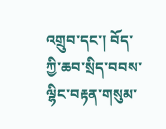འགྲུབ་དང་། བོད་ཀྱི་ཆབ་སྲིད་བབས་ལྷིང་བརྟན་གསུམ་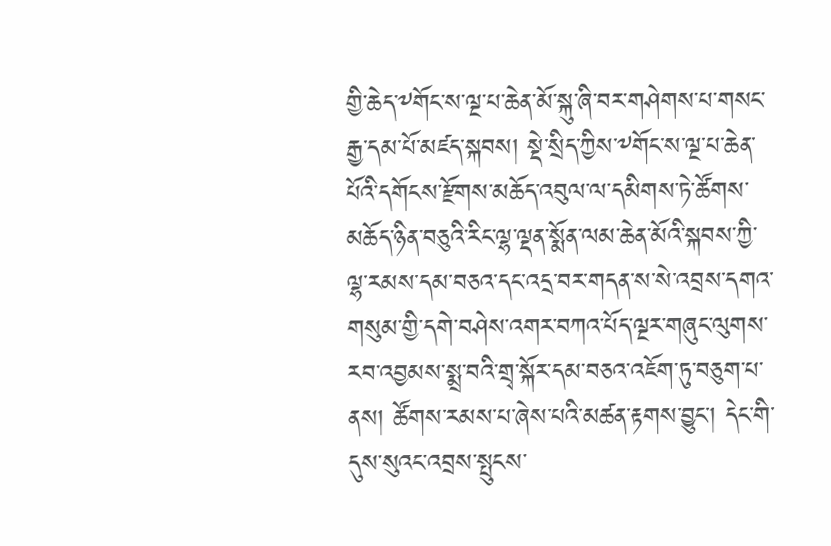གྱི་ཆེད་༸གོང་ས་ལྔ་པ་ཆེན་མོ་སྐུ་ཞི་བར་གཤེགས་པ་གསང་རྒྱ་དམ་པོ་མཛད་སྐབས། སྡེ་སྲིད་ཀྱིས་༸གོང་ས་ལྔ་པ་ཆེན་པོའི་དགོངས་རྫོགས་མཆོད་འབུལ་ལ་དམིགས་ཏེ་ཚོགས་མཆོད་ཉིན་བཅུའི་རིང་ལྷ་ལྡན་སྨོན་ལམ་ཆེན་མོའི་སྐབས་ཀྱི་ལྷ་རམས་དམ་བཅའ་དང་འདྲ་བར་གདན་ས་སེ་འབྲས་དགའ་གསུམ་གྱི་དགེ་བཤེས་འགར་བཀའ་པོད་ལྔར་གཞུང་ལུགས་རབ་འབྱམས་སྨྲ་བའི་གྲྭ་སྐོར་དམ་བཅའ་འཇོག་ཏུ་བཅུག་པ་ནས། ཚོགས་རམས་པ་ཞེས་པའི་མཚན་རྟགས་བྱུང་། དེང་གི་དུས་སུའང་འབྲས་སྤུངས་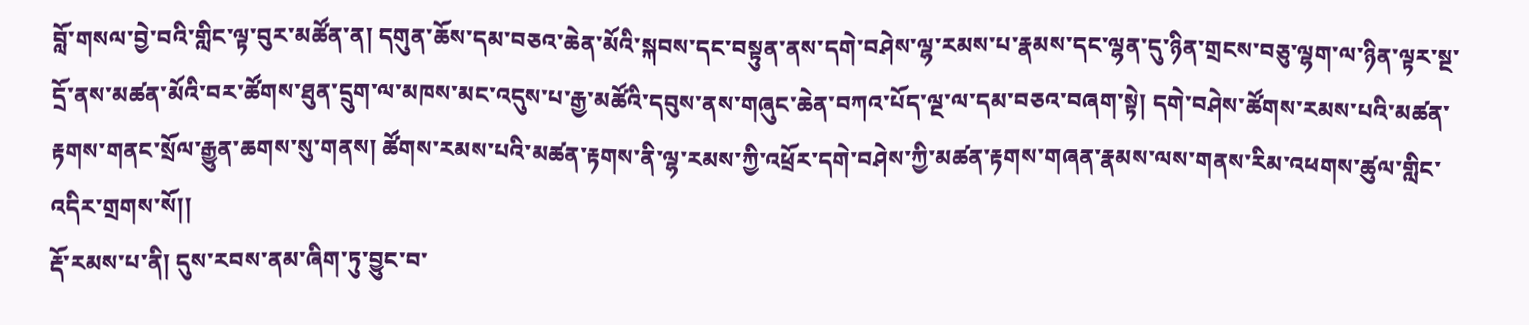བློ་གསལ་བྱེ་བའི་གླིང་ལྟ་བུར་མཚོན་ན། དགུན་ཆོས་དམ་བཅའ་ཆེན་མོའི་སྐབས་དང་བསྟུན་ནས་དགེ་བཤེས་ལྷ་རམས་པ་རྣམས་དང་ལྷན་དུ་ཉིན་གྲངས་བཅུ་ལྷག་ལ་ཉིན་ལྟར་སྔ་དྲོ་ནས་མཚན་མོའི་བར་ཚོགས་ཐུན་དྲུག་ལ་མཁས་མང་འདུས་པ་རྒྱ་མཚོའི་དབུས་ནས་གཞུང་ཆེན་བཀའ་པོད་ལྔ་ལ་དམ་བཅའ་བཞག་སྟེ། དགེ་བཤེས་ཚོགས་རམས་པའི་མཚན་རྟགས་གནང་སྲོལ་རྒྱུན་ཆགས་སུ་གནས། ཚོགས་རམས་པའི་མཚན་རྟགས་ནི་ལྷ་རམས་ཀྱི་འཕྲོར་དགེ་བཤེས་ཀྱི་མཚན་རྟགས་གཞན་རྣམས་ལས་གནས་རིམ་འཕགས་ཚུལ་གླིང་འདིར་གྲགས་སོ།།
རྡོ་རམས་པ་ནི། དུས་རབས་ནམ་ཞིག་ཏུ་བྱུང་བ་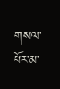གསལ་པོར་མ་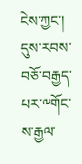ངེས་ཀྱང་། དུས་རབས་བཅོ་བརྒྱད་པར་༸གོང་ས་རྒྱལ་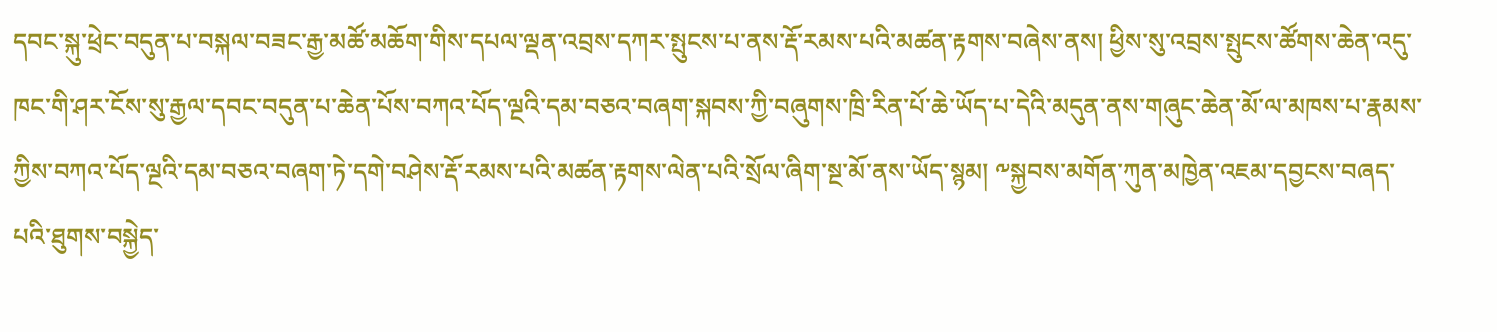དབང་སྐུ་ཕྲེང་བདུན་པ་བསྐལ་བཟང་རྒྱ་མཚོ་མཆོག་གིས་དཔལ་ལྡན་འབྲས་དཀར་སྤུངས་པ་ནས་རྡོ་རམས་པའི་མཚན་རྟགས་བཞེས་ནས། ཕྱིས་སུ་འབྲས་སྤུངས་ཚོགས་ཆེན་འདུ་ཁང་གི་ཤར་ངོས་སུ་རྒྱལ་དབང་བདུན་པ་ཆེན་པོས་བཀའ་པོད་ལྔའི་དམ་བཅའ་བཞག་སྐབས་ཀྱི་བཞུགས་ཁྲི་རིན་པོ་ཆེ་ཡོད་པ་དེའི་མདུན་ནས་གཞུང་ཆེན་མོ་ལ་མཁས་པ་རྣམས་ཀྱིས་བཀའ་པོད་ལྔའི་དམ་བཅའ་བཞག་ཏེ་དགེ་བཤེས་རྡོ་རམས་པའི་མཚན་རྟགས་ལེན་པའི་སྲོལ་ཞིག་སྔ་མོ་ནས་ཡོད་སྙམ། ༸སྐྱབས་མགོན་ཀུན་མཁྱེན་འཇམ་དབྱངས་བཞད་པའི་ཐུགས་བསྐྱེད་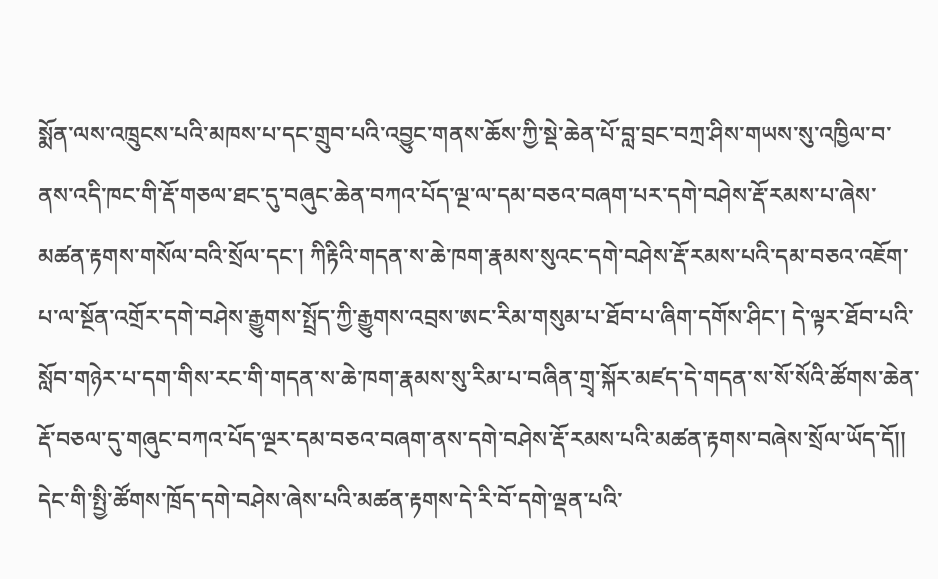སྨོན་ལས་འཁྲུངས་པའི་མཁས་པ་དང་གྲུབ་པའི་འབྱུང་གནས་ཆོས་ཀྱི་སྡེ་ཆེན་པོ་བླ་བྲང་བཀྲ་ཤིས་གཡས་སུ་འཁྱིལ་བ་ནས་འདི་ཁང་གི་རྡོ་གཅལ་ཐང་དུ་བཞུང་ཆེན་བཀའ་པོད་ལྔ་ལ་དམ་བཅའ་བཞག་པར་དགེ་བཤེས་རྡོ་རམས་པ་ཞེས་མཚན་རྟགས་གསོལ་བའི་སྲོལ་དང་། ཀིརྟིའི་གདན་ས་ཆེ་ཁག་རྣམས་སུའང་དགེ་བཤེས་རྡོ་རམས་པའི་དམ་བཅའ་འཇོག་པ་ལ་སྔོན་འགྲོར་དགེ་བཤེས་རྒྱུགས་སྤྲོད་ཀྱི་རྒྱུགས་འབྲས་ཨང་རིམ་གསུམ་པ་ཐོབ་པ་ཞིག་དགོས་ཤིང་། དེ་ལྟར་ཐོབ་པའི་སློབ་གཉེར་པ་དག་གིས་རང་གི་གདན་ས་ཆེ་ཁག་རྣམས་སུ་རིམ་པ་བཞིན་གྲྭ་སྐོར་མཛད་དེ་གདན་ས་སོ་སོའི་ཚོགས་ཆེན་རྡོ་བཅལ་དུ་གཞུང་བཀའ་པོད་ལྔར་དམ་བཅའ་བཞག་ནས་དགེ་བཤེས་རྡོ་རམས་པའི་མཚན་རྟགས་བཞེས་སྲོལ་ཡོད་དོ།།
དེང་གི་སྤྱི་ཚོགས་ཁྲོད་དགེ་བཤེས་ཞེས་པའི་མཚན་རྟགས་དེ་རི་བོ་དགེ་ལྡན་པའི་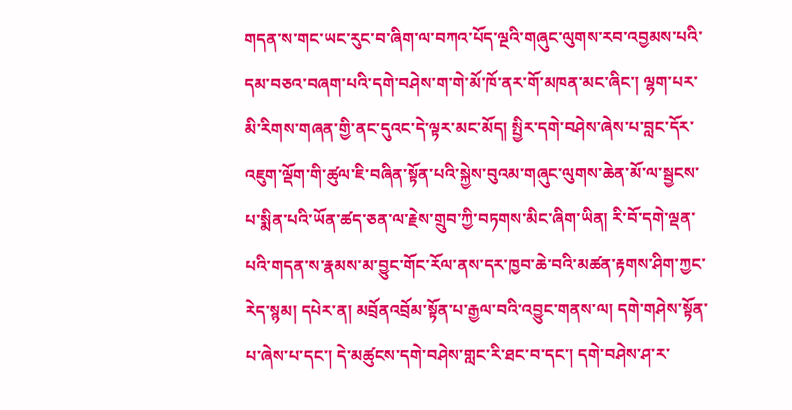གདན་ས་གང་ཡང་རུང་བ་ཞིག་ལ་བཀའ་པོད་ལྔའི་གཞུང་ལུགས་རབ་འབྱམས་པའི་དམ་བཅའ་བཞག་པའི་དགེ་བཤེས་ག་གེ་མོ་ཁོ་ནར་གོ་མཁན་མང་ཞིང་། ལྷག་པར་མི་རིགས་གཞན་གྱི་ནང་དུའང་དེ་ལྟར་མང་མོད། སྤྱིར་དགེ་བཤེས་ཞེས་པ་བླང་དོར་འཇུག་ལྡོག་གི་ཚུལ་ཇི་བཞིན་སྟོན་པའི་སྐྱེས་བུའམ་གཞུང་ལུགས་ཆེན་མོ་ལ་སྦྱངས་པ་སྨིན་པའི་ཡོན་ཚད་ཅན་ལ་རྗེས་གྲུབ་ཀྱི་བཏགས་མིང་ཞིག་ཡིན། རི་བོ་དགེ་ལྡན་པའི་གདན་ས་རྣམས་མ་བྱུང་གོང་རོལ་ནས་དར་ཁྱབ་ཆེ་བའི་མཚན་རྟགས་ཤིག་ཀྱང་རེད་སྙམ། དཔེར་ན། མབྲོནའབྲོམ་སྟོན་པ་རྒྱལ་བའི་འབྱུང་གནས་ལ། དགེ་གཤེས་སྟོན་པ་ཞེས་པ་དང་། དེ་མཚུངས་དགེ་བཤེས་གླང་རི་ཐང་བ་དང་། དགེ་བཤེས་ཤ་ར་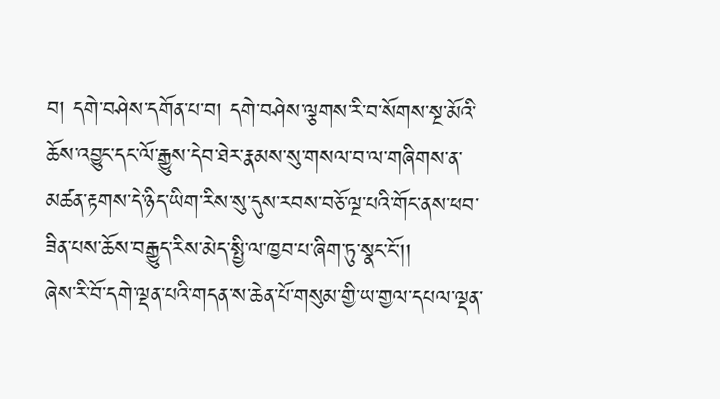བ། དགེ་བཤེས་དགོན་པ་བ། དགེ་བཤེས་ལྕགས་རི་བ་སོགས་སྔ་མོའི་ཆོས་འབྱུང་དང་ལོ་རྒྱུས་དེབ་ཐེར་རྣམས་སུ་གསལ་བ་ལ་གཞིགས་ན་མཚན་རྟགས་དེ་ཉིད་ཡིག་རིས་སུ་དུས་རབས་བཅོ་ལྔ་པའི་གོང་ནས་ཕབ་ཟིན་པས་ཆོས་བརྒྱུད་རིས་མེད་སྤྱི་ལ་ཁྱབ་པ་ཞིག་ཏུ་སྣང་ངོ་།།
ཞེས་རི་བོ་དགེ་ལྡན་པའི་གདན་ས་ཆེན་པོ་གསུམ་གྱི་ཡ་གྱལ་དཔལ་ལྡན་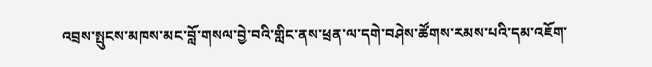འབྲས་སྤུངས་མཁས་མང་བློ་གསལ་བྱེ་བའི་གླིང་ནས་ཕྲན་ལ་དགེ་བཤེས་ཚོགས་རམས་པའི་དམ་འཇོག་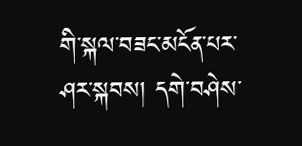གི་སྐལ་བཟང་མངོན་པར་ཤར་སྐབས། དགེ་བཤེས་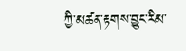ཀྱི་མཚན་རྟགས་བྱུང་རིམ་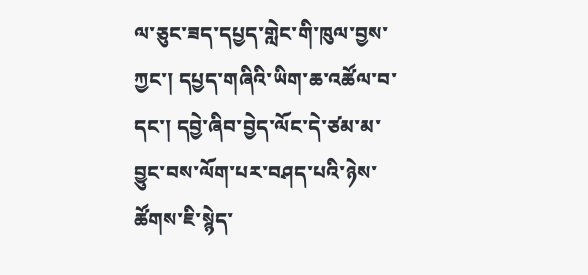ལ་ཅུང་ཟད་དཔྱད་གླེང་གི་ཁུལ་བྱས་ཀྱང་། དཔྱད་གཞིའི་ཡིག་ཆ་འཚོལ་བ་དང་། དབྱེ་ཞིབ་བྱེད་ལོང་དེ་ཙམ་མ་བྱུང་བས་ལོག་པར་བཤད་པའི་ཉེས་ཚོགས་ཇི་སྙེད་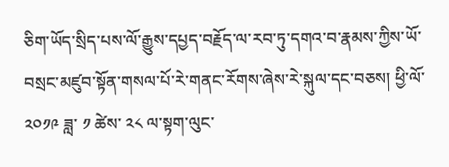ཅིག་ཡོད་སྲིད་པས་ལོ་རྒྱུས་དཔྱད་བརྗོད་ལ་རབ་ཏུ་དགའ་བ་རྣམས་ཀྱིས་ཡོ་བསྲང་མཛུབ་སྟོན་གསལ་པོ་རེ་གནང་རོགས་ཞེས་རེ་སྐུལ་དང་བཅས། ཕྱི་ལོ་ ༢༠༡༩ ཟླ་ ༡ ཚེས་ ༢༨ ལ་སྟག་ལུང་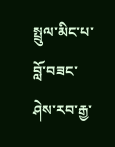སྤྲུལ་མིང་པ་བློ་བཟང་ཤེས་རབ་རྒྱ་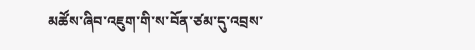མཚོས་ཞིབ་འཇུག་གི་ས་བོན་ཙམ་དུ་འབྲས་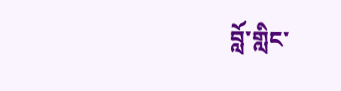བློ་གླིང་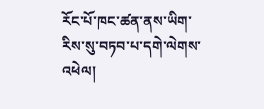རོང་པོ་ཁང་ཚན་ནས་ཡིག་རིས་སུ་བཏབ་པ་དགེ་ལེགས་འཕེལ།